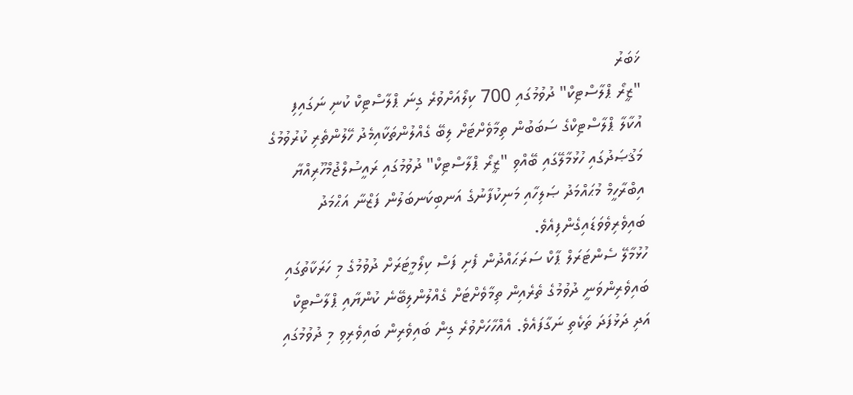ޚަބަރު
"ޒީރޯ ޕްލާސްޓިކް" ދުވުމުގައި 700 ކިލޯއަށްވުރެ ގިނަ ޕްލާސްޓިކް ކުނި ނަގައިފި
އުކާލާ ޕްލާސްޓިކްގެ ސަބަބުން ތިމާވެށްޓަށް ލިބޭ ގެއްލުންތަކާއިމެދު ހޭލުންތެރި ކުރުވުމުގެ މަޤުޞަދުގައި ހުޅުމާލޭގައި ބޭއްވި "ޒީރޯ ޕްލާސްޓިކް" ދުވުމުގައި ރައީސުލްޖުމްހޫރިއްޔާ އިބްރާހީމް މުޙައްމަދު ޞަލިހާއި މަނިކުފާނުގެ އަނބިކަނބަލުން ފަޒްނާ އަޙްމަދު ބައިވެރިވެވަޑައިގެންފިއެވެ.
ހުޅުމާލޭ ސެންޓަރަލް ޕާކް ސަރަޙައްދުން ފެށި ފަސް ކިލޯމީޓަރަށް ދުވުމުގެ މި ހަރަކާތުގައި ބައިވެރިންވަނީ ދުވުމުގެ ތެރެއިން ތިމާވެށްޓަށް ގެއްލުންލިބޭނެ ކުންޔާއި ޕްލާސްޓިކް އަދި ދަޅުފަދަ ތަކެތި ނަގާފައެވެ. އެއްހާހަށްވުރެ ގިން ބައިވެރިން ބައިވެރިވި މި ދުވުމުގައި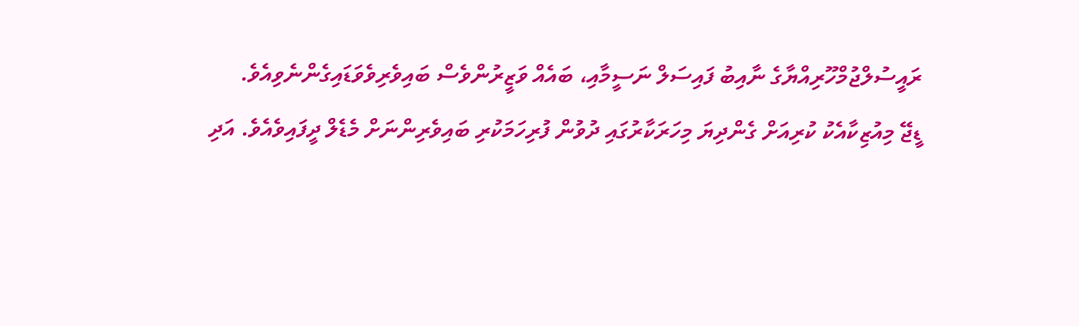ރައީސުލްޖުމްހޫރިއްޔާގެ ނާއިބު ފައިސަލް ނަސީމާއި، ބައެއް ވަޒީރުންވެސް ބައިވެރިވެވަޑައިގެންނެވިއެވެ.
ޑީޖޭ މިއުޒިކާއެކު ކުރިއަށް ގެންދިޔަ މިހަރަކާރުގައި ދުވުން ފުރިހަމަކުރި ބައިވެރިންނަށް މެޑެލް ދީފައިވެއެވެ. އަދި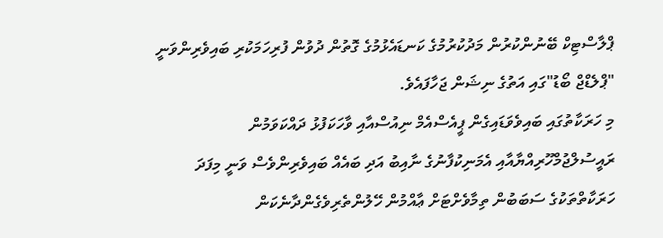ޕްލާސްޓިކް ބޭނުންކުރުން މަދުކުރުމުގެ ކަނޑައެޅުމުގެ ގޮތުން ދުވުން ފުރިހަމަކުރި ބައިވެރިންވަނީ "ޕްލެޑްޖް ބޯޑު"ގައި އަތުގެ ނިޝަން ޖަހާފައެވެ.
މި ހަރަކާތުގައި ބައިވެވަޑައިގެން ޕީއެސްއެމް ނިއުސްއާއި ވާހަކަފުޅު ދައްކަވަމުން ރައީސުލްޖުމްހޫރިއްޔާއާއި އެމަނިކުފާނުގެ ނާއިބު އަދި ބައެއް ބައިވެރިންވެސް ވަނީ މިފަދަ ހަރަކާތްތަކުގެ ސަބަބުން ތިމާވެށްޓަށް ޢާއްމުން ހޭލުންތެރިވެގެންދާނެކަން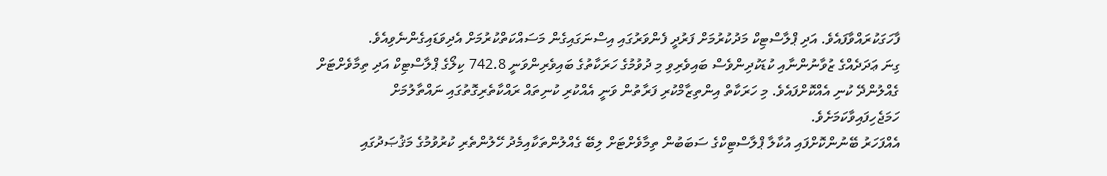ފާހަގަކުރައްވާފައެވެ. އަދި ޕްލާސްޓިކް މަދުކުރުމަށް ފަރުދީ ފެންވަރުގައި އިސްނަގައިގެން މަސައްކަތްކުރުމަށް އެދިވަޑައިގެންނެވިއެވެ.
ގިނަ ޢަދަދެއްގެ ޒުވާނުންނާއި ކުޑަކުދިންވެސް ބައިވެރިވި މި ދުވުމުގެ ހަރަކާތުގެ ބައިވެރިންވަނީ 742.8 ކިލޯގެ ޕްލާސްޓިކް އަދި ތިމާވެށްޓަށް ގެއްލުންދޭ ކުނި އެއްކޮށްފައެވެ. މި ހަރަކާތް އިންތިޒާމްކުރި ފަރާތުން ވަނީ އެއްކުރި ކުނިތައް ރައްކާތެރިގޮތުގައި ނައްތާލުމަށް ހަމަޖެހިފައިވާކަމަށެވެ.
އެއްފަހަރު ބޭނުންކޮށްފައި އުކާލާ ޕްލާސްޓިކްގެ ސަބަބުން ތިމާވެށްޓަށް ލިބޭ ގެއްލުންތަކާއިމެދު ހޭލުންތެރި ކުރުވުމުގެ މަޤުޞަދުގައި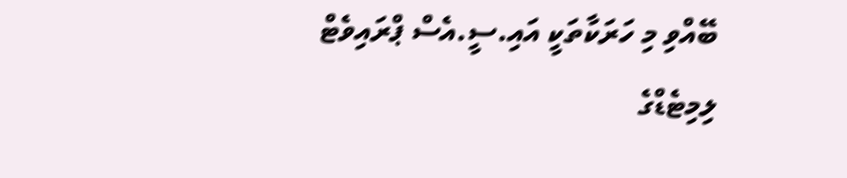ބޭއްވި މި ހަރަކާތަކީ އައި.ސީ.އެސް ޕްރައިވެޓް ލިމިޓެޑްގެ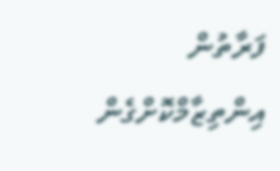ފަރާތުން އިންތިޒާމްކޮށްގެން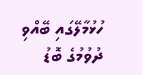ހުޅުމާލޭގައި ބޭއްވި ދުވުމުގެ ބޮޑު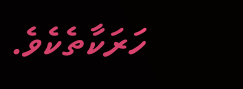ހަރަކާތެކެވެ.